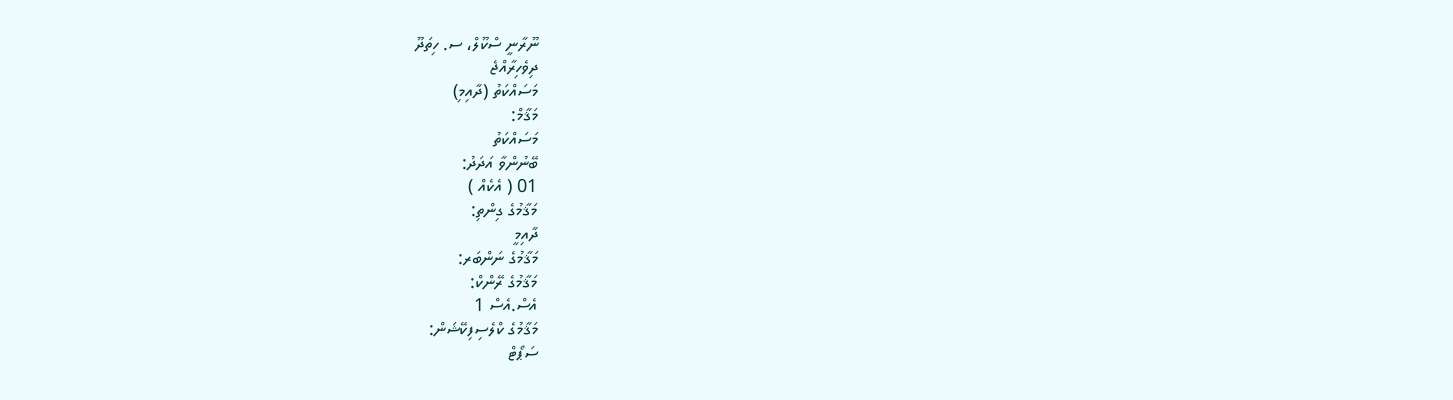ނޫރާނީ ސްކޫލް، ސ. ހިތަދޫ
ދިވެހިރާއްޖެ
މަސައްކަތު (ދާއިމި)
މަޤާމް:
މަސައްކަތު
ބޭނުންވާ އަދަދު:
01 ( އެކެއް )
މަޤާމުގެ ގިންތި:
ދާއިމީ
މަޤާމުގެ ނަންބަރ:
މަޤާމުގެ ރޭންކް:
އެސް.އެސް 1
މަޤާމުގެ ކްލެސިފިކޭޝަން:
ސަޕޯޓް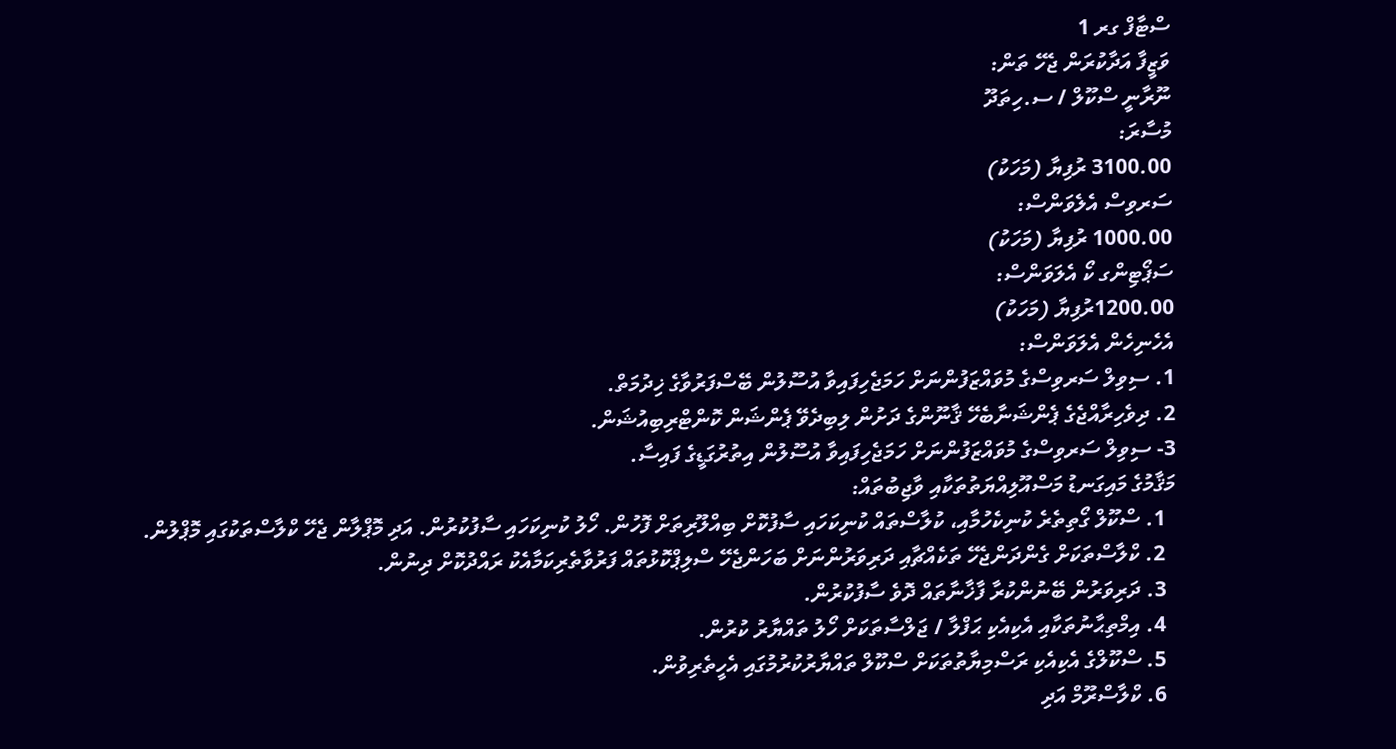ސްޓާފް ގރ 1
ވަޒީފާ އަދާކުރަން ޖެހޭ ތަން:
ނޫރާނީ ސްކޫލް / ސ.ހިތަދޫ
މުސާރަ:
3100.00 ރުފިޔާ (މަހަކު)
ސަރވިސް އެލެވަންސް:
1000.00 ރުފިޔާ (މަހަކު)
ސަޕޯޓިންގ ކޯ އެލަވަންސް:
1200.00ރުފިޔާ (މަހަކު)
އެހެނިހެން އެލަވަންސް:
1. ސިވިލް ސަރވިސްގެ މުވައްޒަފުންނަށް ހަމަޖެހިފައިވާ އުސޫލުން ބޭސްފަރުވާގެ ޚިދުމަތް.
2. ދިވެހިރާއްޖެގެ ޕެންޝަނާބެހޭ ޤާނޫންގެ ދަށުން ލިބިދެވޭ ޕެންޝަން ކޮންޓްރިބިއުޝަން.
3- ސިވިލް ސަރވިސްގެ މުވައްޒަފުންނަށް ހަމަޖެހިފައިވާ އުސޫލުން އިތުރުގަޑީގެ ފައިސާ.
މަޤާމުގެ މައިގަނޑު މަސްއޫލިއްޔަތުތަކާއި ވާޖިބުތައް:
  1. ސްކޫލް ގޯތިތެރެ ކުނިކެހުމާއި، ކުލާސްތައް ކުނިކަހައި ސާފުކޮށް ބިއްލޫރިތަށް ފޮހުން. ހޯލު ކުނިކަހައި ސާފުކުރުން. އަދި މޮޕްލާން ޖެހޭ ކްލާސްތަކުގައި މޮޕްލުން.
  2. ކްލާސްތަކަށް ގެންދަންޖެހޭ ތަކެއްޗާއި ދަރިވަރުންނަށް ބަހަންޖެހޭ ސްލިޕްކޮޅުތައް ފަރުވާތެރިކަމާއެކު ރައްދުކޮށް ދިނުން.
  3. ދަރިވަރުން ބޭނުންކުރާ ފާޚާނާތައް ދޮވެ ސާފުކުރުން.
  4. އިމްތިޙާނުތަކާއި އެކިއެކި ޙަފްލާ / ޖަލްސާތަކަށް ހޯލު ތައްޔާރު ކުރުން.
  5. ސްކޫލްގެ އެކިއެކި ރަސްމިޔާތުތަކަށް ސްކޫލް ތައްޔާރުކުރުމުގައި އެހީތެރިވުން.
  6. ކްލާސްރޫމް އަދި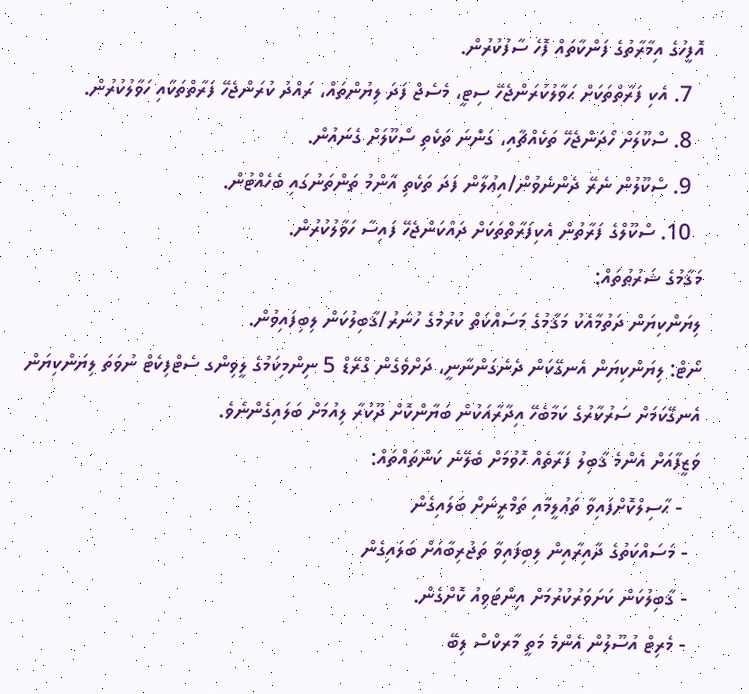އޮފީހުގެ އިމާރާތުގެ ފަންކާތައް ފޮހެ ސާފުކުރުން.
  7. އެކި ފަރާތްތަކަށް ޙަވާލުކުރަންޖެހޭ ސިޓީ، މެސެޖް ފަދަ ލިޔުންތައް، ރައްދު ކުރަންޖެހޭ ފަރާތްތަކާއި ހަވާލުކުރުން.
  8. ސްކޫލަށް ހޯދަންޖެހޭ ތަކެއްޗާއި، ގަންނަ ތަކެތި ސްކޫލަށް ގެނައުން.
  9. ސްކޫލުން ނެރޭ ދެންނެވުން/އިޢުލާން ފަދަ ތަކެތި އާންމު ތަންތަނުގައި ބެހެއްޓުން.
  10. ސްކޫލްގެ ފަރާތުން އެކިފަރާތްތަކަށް ދައްކަންޖެހޭ ފައިސާ ހަވާލުކުރުން.
މަޤާމުގެ ޝަރުޠުތައް:
ލިޔަންކިޔަން ދަތުމާއެކު މަޤާމުގެ މަސައްކަތް ކުރުމުގެ ހުނަރު/ޤާބިލުކަން ލިބިފައިވުން.
ނޯޓް: ލިޔަންކިޔަން އެނގޭކަން ދެނެގަންނާނީ، ދަށްވެގެން ގްރޭޑް 5 ނިންމިކަމުގެ ލީވިންގ ސެޓްފިކެޓް ނުވަތަ ލިޔަންކިޔަން އެނގޭކަމަށް ސަރުކާރުގެ ކަމާބެހޭ އިދާރާއަކުން ބަޔާންކޮށް ދޫކުރާ ލިއުމަށް ބަލައިގެންނެވެ.
ވަޒީފާއަށް އެންމެ ޤާބިލު ފަރާތެއް ހޮވުމަށް ބެލޭނެ ކަންތައްތައް:
   - ޙާސިލްކޮށްފައިވާ ތަޢުލީމާއި ތަމްރީނަށް ބަލައިގެން
  - މަސައްކަތުގެ ދާއިރާއިން ލިބިފައިވާ ތަޖުރިބާއަށް ބަލައިގެން
  - ޤާބިލުކަން ކަށަވަރުކުރުމަށް އިންޓަވިއު ކޮށްގެން.
  - މެރިޓް އުސޫލުން އެންމެ މަތީ މާރކްސް ލިބޭ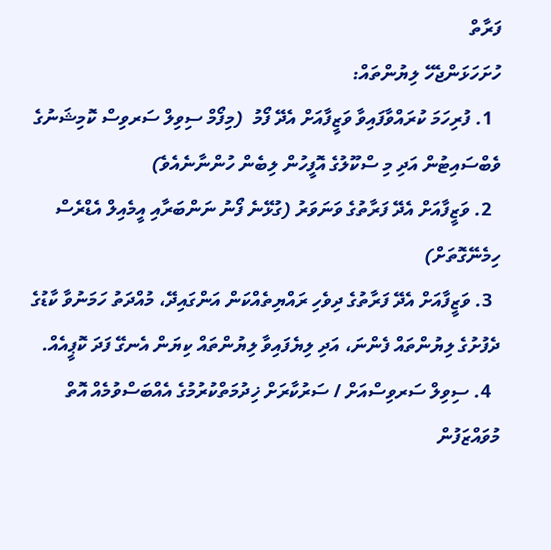ފަރާތް
ހުށަހަޅަންޖެހޭ ލިޔުންތައް:
  1. ފުރިހަމަ ކުރައްވާފައިވާ ވަޒީފާއަށް އެދޭ ފޯމު  (މިފޯމް ސިވިލް ސަރވިސް ކޮމިޝަނުގެ ވެބްސައިޓުން އަދި މި ސްކޫލުގެ އޮފީހުން ލިބެން ހުންނާނެއެވެ)
  2. ވަޒީފާއަށް އެދޭ ފަރާތުގެ ވަނަވަރު (ގުޅޭނެ ފޯނު ނަންބަރާއި އީމެއިލް އެޑްރެސް ހިމެނޭގޮތަށް)
  3. ވަޒީފާއަށް އެދޭ ފަރާތުގެ ދިވެހި ރައްޔިތެއްކަން އަންގައިދޭ، މުއްދަތު ހަމަނުވާ ކާޑުގެ ދެފުށުގެ ލިޔުންތައް ފެންނަ، އަދި ލިޔެފައިވާ ލިޔުންތައް ކިޔަން އެނގޭ ފަދަ ކޮޕީއެއް.
  4. ސިވިލް ސަރވިސްއަށް / ސަރުކާރަށް ޚިދުމަތްކުރުމުގެ އެއްބަސްވުމެއް އޮތް މުވައްޒަފުން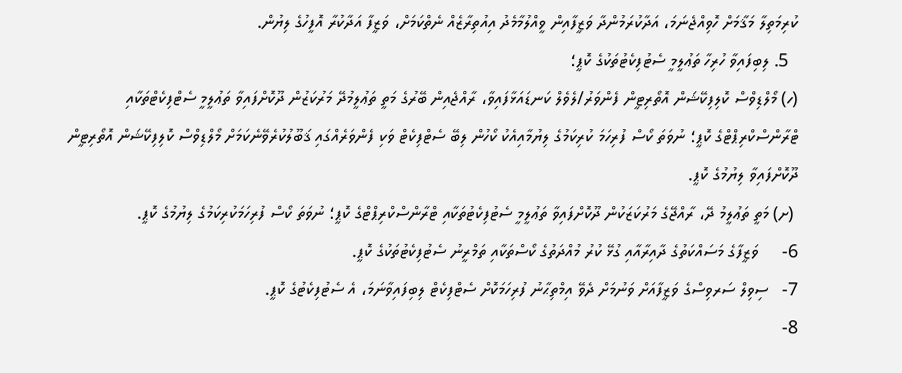ކުރިމަތިލާ މަޤާމަށް ހޮވިއްޖެނަމަ، އަދާކުރަމުންދާ ވަޒީފާއިން ވީއްލުމާމެދު އިއުތިރާޒެއް ނެތްކަމަށް، ވަޒީފާ އަދާކުރާ އޮފީހުގެ ލިޔުން.
  5. ލިބިފައިވާ ހުރިހާ ތަޢުލީމީ ސެޓުފިކެޓުތަކުގެ ކޮޕީ؛
(ހ) މޯލްޑިވްސް ކޮލިފިކޭޝަން އޮތޯރިޓީން ފެންވަރު/ލެވެލް ކަނޑައަޅާފައިވާ، ރާއްޖެއިން ބޭރުގެ މަތީ ތަޢުލީމުދޭ މަރުކަޒުން ދޫކޮށްފައިވާ ތަޢުލީމީ ސެޓްފިކެޓްތަކާއި ޓްރާންސްކްރިޕްޓްގެ ކޮޕީ؛ ނުވަތަ ކޯސް ފުރިހަމަ ކުރިކަމުގެ ލިޔުމާއިއެކު ކޯހުން ލިބޭ ސެޓްފިކެޓް ވަކި ފެންވަރެއްގައި ޤަބޫލުކުރެވޭނެކަމަށް މޯލްޑިވްސް ކޮލިފިކޭޝަން އޮތޯރިޓީން ދޫކޮށްފައިވާ ލިޔުމުގެ ކޮޕީ.
 (ށ) މަތީ ތަޢުލީމު ދޭ، ރާއްޖޭގެ މަރުކަޒަކުން ދޫކޮށްފައިވާ ތަޢުލީމީ ސެޓުފިކެޓުތަކާއި ޓްރާންސްކްރިޕްޓްގެ ކޮޕީ؛ ނުވަތަ ކޯސް ފުރިހަމަކުރިކަމުގެ ލިޔުމުގެ ކޮޕީ.
6-     ވަޒީފާގެ މަސައްކަތުގެ ދާއިރާއާއި ގުޅޭ ކުރު މުއްދަތުގެ ކޯސްތަކާއި ތަމްރީނު ސެޓުފިކެޓުތަކުގެ ކޮޕީ.
7-   ސިވިލް ސަރވިސްގެ ވަޒީފާއަށް ވަނުމަށް ދެވޭ އިމްތިޙާނު ފުރިހަމަކޮށް ސެޓްފިކެޓް ލިބިފައިވާނަމަ، އެ ސެޓުފިކެޓުގެ ކޮޕީ.
8-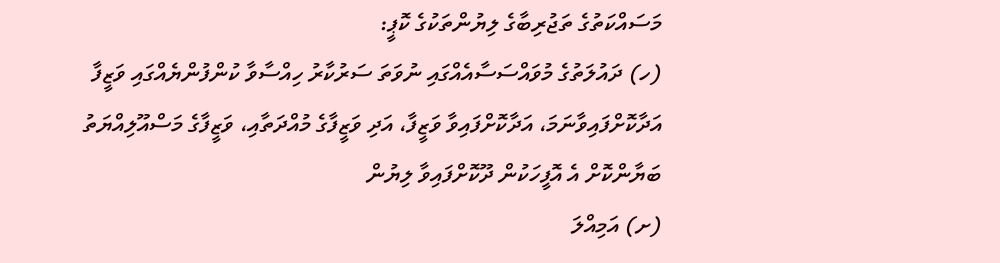މަސައްކަތުގެ ތަޖުރިބާގެ ލިޔުންތަކުގެ ކޮޕީ:
(ހ) ދައުލަތުގެ މުވައްސަސާއެއްގައި ނުވަތަ ސަރުކާރު ހިއްސާވާ ކުންފުންޔެއްގައި ވަޒީފާ އަދާކޮށްފައިވާނަމަ، އަދާކޮށްފައިވާ ވަޒީފާ، އަދި ވަޒީފާގެ މުއްދަތާއި، ވަޒީފާގެ މަސްއޫލިއްޔަތު ބަޔާންކޮށް އެ އޮފީހަކުން ދޫކޮށްފައިވާ ލިޔުން
(ށ) އަމިއްލަ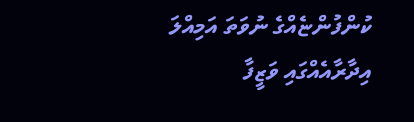ކުންފުންޏެއްގެ ނުވަތަ އަމިއްލަ އިދާރާއެއްގައި ވަޒީފާ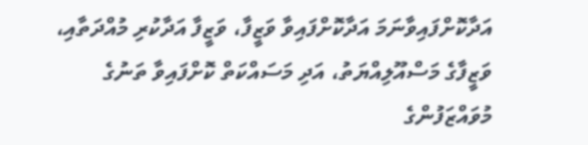އަދާކޮށްފައިވާނަމަ އަދާކޮށްފައިވާ ވަޒީފާ، ވަޒީފާ އަދާކުރި މުއްދަތާއި، ވަޒީފާގެ މަސްއޫލިއްޔަތު، އަދި މަސައްކަތް ކޮށްފައިވާ ތަނުގެ މުވައްޒަފުންގެ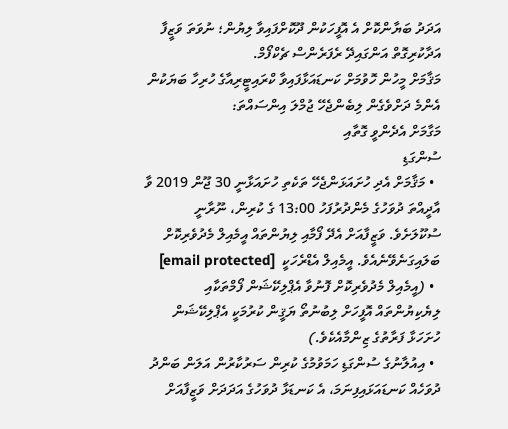އަދަދު ބަޔާންކޮށް އެ އޮފީހަކުން ދޫކޮށްފައިވާ ލިޔުން؛ ނުވަތަ ވަޒީފާ އަދާކުރިގޮތް އަންގައިދޭ ރެފަރެންސް ޗެކްފޯމް.
މަޤާމަށް މީހުން ހޮވުމަށް ކަނޑައަޅާފައިވާ ކްރައިޓީރިއާގެ ހުރިހާ ބަޔަކުން އެންމެ ދަށްވެގެން ލިބެންޖެހޭ ޖުމްލަ އިންސައްތަ:
މަގާމަށް އެދެންވީ ގޮތާއި
ސުންގަޑި
  • މަޤާމަށް އެދި ހުށައަޅަންޖެހޭ ތަކެތި ހުށައަޅާނީ 30 ޖޫން 2019 ވާ އާދީއްތަ ދުވަހުގެ މެންދުރުފަހު 13:00 ގެ ކުރިން، ނޫރާނީ ސުކޫލަށެވެ. ވަޒީފާއަށް އެދޭ ފޯމާއި ލިޔުންތައް އީމެއިލް މެދުވެރިކޮށް ބަލައިގަނެވޭނެއެވެ. އީމެއިލް އެޑްރެހަކީ  [email protected]
  • (އީމެއިލް މެދުވެރިކޮށް ފޮނުވާ އެޕްލިކޭޝަން ފޯމްތަކާއި ލިޔެކިޔުންތައް އޮފީހަށް ލިބުނުތޯ ޔަޤީން ކުރުމަކީ އެޕްލިކޭޝަން ހުށަހަޅާ ފަރާތުގެ ޒިންމާއެކެވެ.)
  • އިއުލާނުގެ ސުންގަޑި ހަމަވުމުގެ ކުރިން ސަރުކާރުން އަލަން ބަންދު ދުވަހެއް ކަނޑައަޅައިފިނަމަ، އެ ކަނޑަޅާ ދުވަހުގެ އަދަދަށް ވަޒީފާއަށް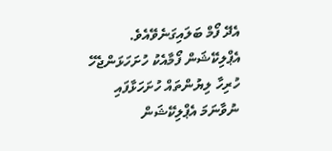އެދޭ ފޯމް ބަލައިގަނެވޭއެވެ.
އެޕްލިކޭޝަން ފޯމާއެކު ހުށަހަޅަންޖެހޭ ހުރިހާ ލިޔުންތައް ހުށަހަޅާފައި ނުވާނަމަ އެޕްލިކޭޝަން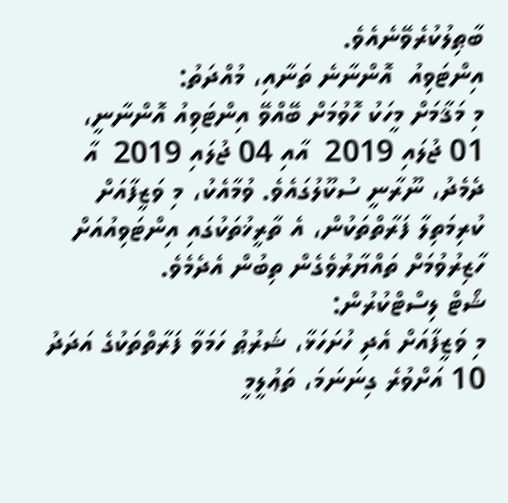ބާޠިލުކުރެވޭނެއެވެ.
އިންޓަވިއު  އޮންނާނެ ތަނާއި، މުއްދަތު:
މި މަޤާމަށް މީހަކު ހޮވުމަށް ބޭއްވޭ އިންޓަވިއު އޮންނާނީ،  01 ޖުލައި 2019  އާއި 04 ޖުލައި 2019  އާ ދެމެދު، ނޫރާނީ ސުކޫލުގައެވެ. ވުމާއެކު، މި ވަޒީފާއަށް ކުރިމަތިލާ ފަރާތްތަކުން، އެ ތާރީޚުތަކުގައި އިންޓަވިއުއަށް ހާޒިރުވުމަށް ތައްޔާރުވެގެން ތިބުން އެދެމެވެ.
ޝޯޓް ލިސްޓްކުރުން:
މި ވަޒީފާއަށް އެދި ހުށަހަޅާ، ޝަރުޠު ހަމަވާ ފަރާތްތަކުގެ އަދަދު 10 އަށްވުރެ ގިނަނަމަ، ތަޢުލީމީ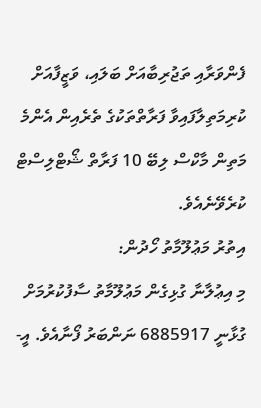ފެންވަރާއި ތަޖުރިބާއަށް ބަލައި، ވަޒީފާއަށް ކުރިމަތިލާފައިވާ ފަރާތްތަކުގެ ތެރެއިން އެންމެ މަތިން މާކްސް ލިބޭ 10 ފަރާތް ޝޯޓްލިސްޓް ކުރެވޭނެއެވެ.
އިތުރު މަޢުލޫމާތު ހޯދުން:
މި އިޢުލާނާ ގުޅިގެން މަޢުލޫމާތު ސާފުކުރުމަށް ގުޅާނީ 6885917 ނަންބަރު ފޯނާއެވެ. އީ-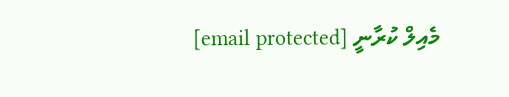މެއިލް ކުރާނީ [email protected]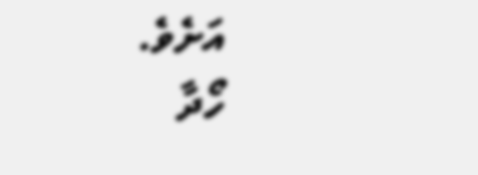އަށެވެ.
ހޯދާ